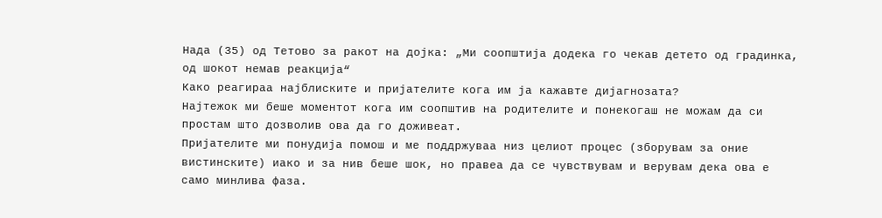Нада (35) од Тетово за ракот на дојка: „Ми соопштија додека го чекав детето од градинка, од шокот немав реакција“
Како реагираа најблиските и пријателите кога им ја кажавте дијагнозата?
Најтежок ми беше моментот кога им соопштив на родителите и понекогаш не можам да си простам што дозволив ова да го доживеат.
Пријателите ми понудија помош и ме поддржуваа низ целиот процес (зборувам за оние вистинските) иако и за нив беше шок, но правеа да се чувствувам и верувам дека ова е само минлива фаза.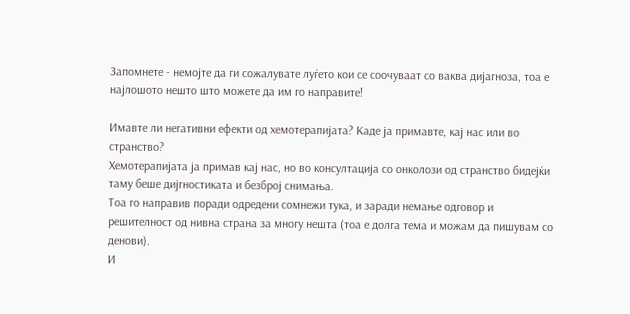Запомнете - немојте да ги сожалувате луѓето кои се соочуваат со ваква дијагноза, тоа е најлошото нешто што можете да им го направите!

Имавте ли негативни ефекти од хемотерапијата? Каде ја примавте, кај нас или во странство?
Хемотерапијата ја примав кај нас, но во консултација со онколози од странство бидејќи таму беше дијгностиката и безброј снимања.
Тоа го направив поради одредени сомнежи тука, и заради немање одговор и решителност од нивна страна за многу нешта (тоа е долга тема и можам да пишувам со денови).
И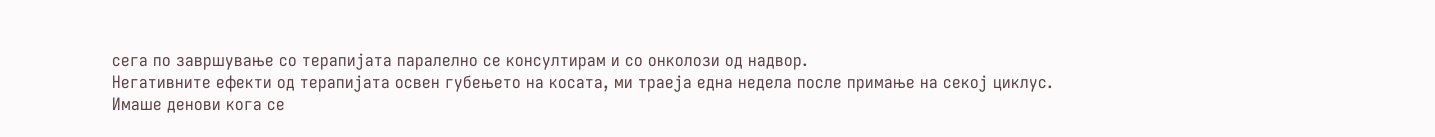сега по завршување со терапијата паралелно се консултирам и со онколози од надвор.
Негативните ефекти од терапијата освен губењето на косата, ми траеја една недела после примање на секој циклус.
Имаше денови кога се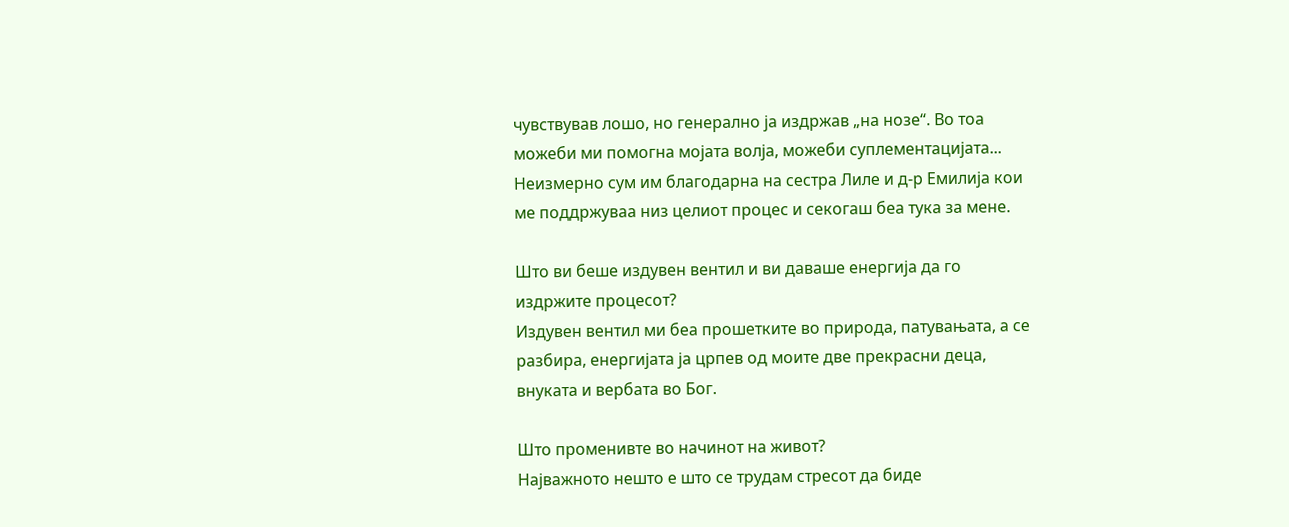чувствував лошо, но генерално ја издржав „на нозе“. Во тоа можеби ми помогна мојата волја, можеби суплементацијата...
Неизмерно сум им благодарна на сестра Лиле и д-р Емилија кои ме поддржуваа низ целиот процес и секогаш беа тука за мене.

Што ви беше издувен вентил и ви даваше енергија да го издржите процесот?
Издувен вентил ми беа прошетките во природа, патувањата, а се разбира, енергијата ја црпев од моите две прекрасни деца, внуката и вербата во Бог.

Што променивте во начинот на живот?
Најважното нешто е што се трудам стресот да биде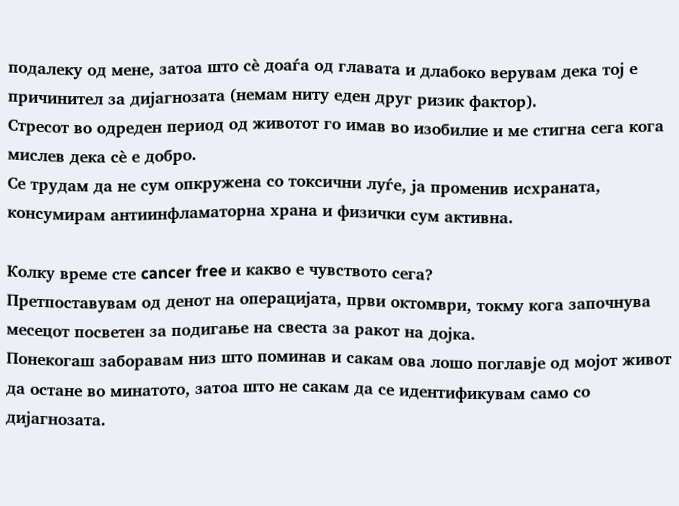подалеку од мене, затоа што сè доаѓа од главата и длабоко верувам дека тој е причинител за дијагнозата (немам ниту еден друг ризик фактор).
Стресот во одреден период од животот го имав во изобилие и ме стигна сега кога мислев дека сè е добро.
Се трудам да не сум опкружена со токсични луѓе, ја променив исхраната, консумирам антиинфламаторна храна и физички сум активна.

Колку време сте cancer free и какво е чувството сега?
Претпоставувам од денот на операцијата, први октомври, токму кога започнува месецот посветен за подигање на свеста за ракот на дојка.
Понекогаш заборавам низ што поминав и сакам ова лошо поглавје од мојот живот да остане во минатото, затоа што не сакам да се идентификувам само со дијагнозата.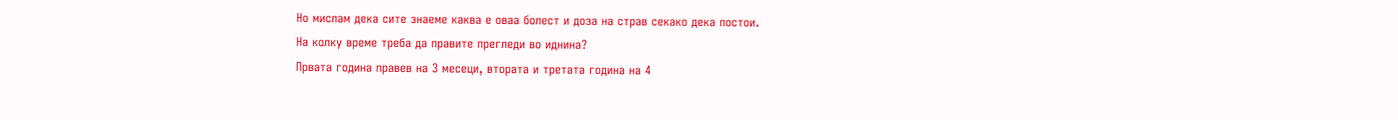Но мислам дека сите знаеме каква е оваа болест и доза на страв секако дека постои.
На колку време треба да правите прегледи во иднина?
Првата година правев на 3 месеци, втората и третата година на 4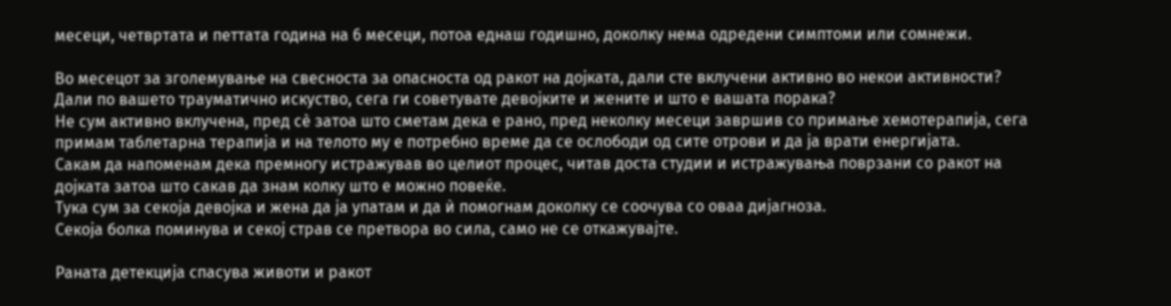месеци, четвртата и петтата година на 6 месеци, потоа еднаш годишно, доколку нема одредени симптоми или сомнежи.

Во месецот за зголемување на свесноста за опасноста од ракот на дојката, дали сте вклучени активно во некои активности? Дали по вашето трауматично искуство, сега ги советувате девојките и жените и што е вашата порака?
Не сум активно вклучена, пред сè затоа што сметам дека е рано, пред неколку месеци завршив со примање хемотерапија, сега примам таблетарна терапија и на телото му е потребно време да се ослободи од сите отрови и да ја врати енергијата.
Сакам да напоменам дека премногу истражував во целиот процес, читав доста студии и истражувања поврзани со ракот на дојката затоа што сакав да знам колку што е можно повеќе.
Тука сум за секоја девојка и жена да ја упатам и да ѝ помогнам доколку се соочува со оваа дијагноза.
Секоја болка поминува и секој страв се претвора во сила, само не се откажувајте.

Раната детекција спасува животи и ракот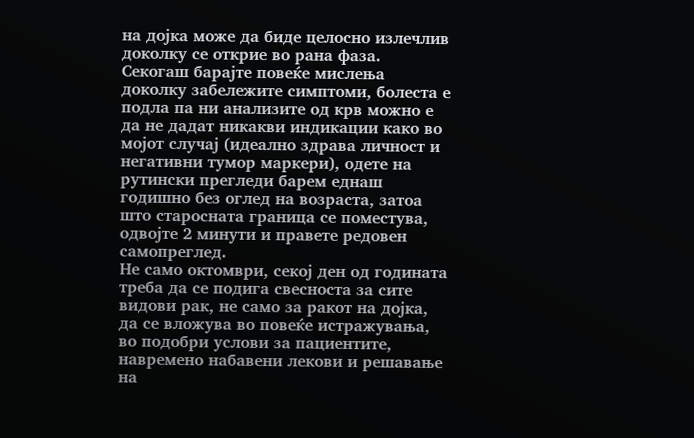на дојка може да биде целосно излечлив доколку се открие во рана фаза.
Секогаш барајте повеќе мислења доколку забележите симптоми, болеста е подла па ни анализите од крв можно е да не дадат никакви индикации како во мојот случај (идеално здрава личност и негативни тумор маркери), одете на рутински прегледи барем еднаш годишно без оглед на возраста, затоа што старосната граница се поместува, одвојте 2 минути и правете редовен самопреглед.
Не само октомври, секој ден од годината треба да се подига свесноста за сите видови рак, не само за ракот на дојка, да се вложува во повеќе истражувања, во подобри услови за пациентите, навремено набавени лекови и решавање на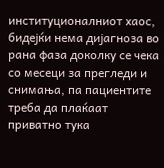институционалниот хаос, бидејќи нема дијагноза во рана фаза доколку се чека со месеци за прегледи и снимања, па пациентите треба да плаќаат приватно тука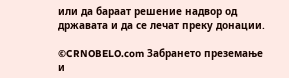или да бараат решение надвор од државата и да се лечат преку донации.

©CRNOBELO.com Забрането преземање и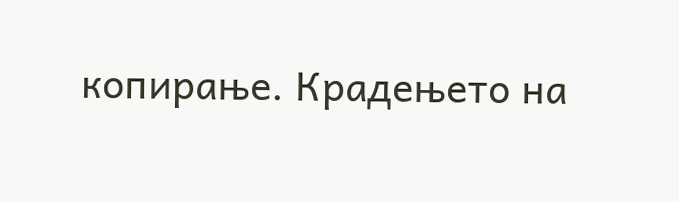копирање. Крадењето на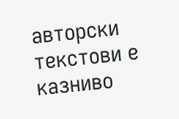авторски текстови е казниво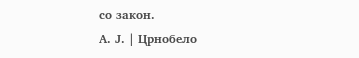со закон.
А. Ј. | Црнобело